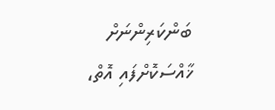ބަންކަރިންނަށް ޚާއްސަކޮށްފައި އޮތް،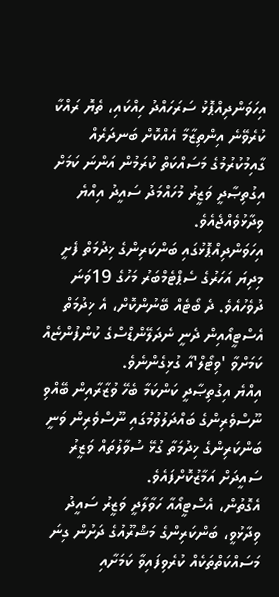އިހަވަންދިއްޕޮޅު ސަރަހައްދު ހިއްކައި، ތެޔޮ ރައްކާ ކުރެވޭނެ އިންތިޒާމާ އެއްކޮށް ބަނދަރެއް ގާއިމުކުރުމުގެ މަސައްކަތް ކުރަމުން އަންނަ ކަމަށް އިގުތިޞާދީ ވަޒީރު މުހައްމަދު ސައީދު އިއްޔެ ވިދާޅުވެއްޖެއެވެ.
އިހަވަންދިއްޕޮޅުގައި ބަންކަރިންގެ ޚިދުމަތް ފެށީ މިދިޔަ އަހަރުގެ ސެޕްޓެމްބަރު މަހުގެ 19ވަނަ ދުވެހުއެވެ. ދެ ބޯޓެއް ބޭނުންކޮށް، އެ ޚިދުމަތް އެސްޓީއޯއިން ދެނީ ނެދަލޭންޑްސްގެ ކުންފުންޏެއް ކަމަށްވާ 'ވިޓޯލް'އާ ގުޅިގެންނެވެ.
އިއްޔެ އިގުތިޞާދީ ކަންކަމާ ބެހޭ ވުޒާރާއިން ބޭއްވި ނޫސްވެރިންގެ ބައްދަލުވުމުގައި ނޫސްވެރިން ވަނީ ބަންކަރިންގެ ޚިދުމަތާ ގުޅޭ ސުވާލުތައް ވަޒީރު ސައީދަށް އަމާޒުކޮށްފައެވެ.
އެގޮތުން، އެސްޓީއޯއާ ހަވާލާދީ ވަޒީރު ސައީދު ވިދާޅުވީ، ބަންކަރިންގެ މަޝްރޫއުގެ ދަށުން ގިނަ މަސައްކަތްތަކެއް ކުރެވިފައިވާ ކަމަށާއި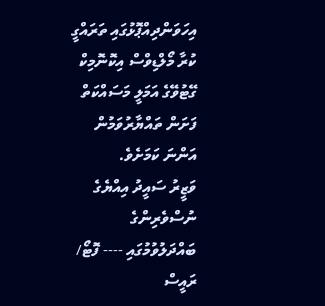އިހަވަންދިއްޕޮޅުގައި ތަރައްގީ ކުރާ މޯލްޑިވްސް އިކޮނޮމިކް ގޭޓުވޭގެ އަމަލީ މަސައްކަތް ފަށަން ތައްޔާރުވަމުން އަންނަ ކަމަށެވެ.
ވަޒީރު ސައީދު އިއްޔެގެ ނުސްވެރިންގެ ބައްދަލުވުމުގައި ---- ފޮޓޯ/ ރައީސް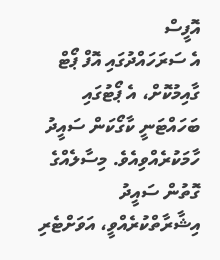އޮފީސް
އެ ސަރަހައްދުގައި އޮފް ޕޯޓް ގާއިމުކޮށް، އެ ޕޯޓުގައި ބަހައްޓަނީ ކާގޯކަން ސައީދު ހާމަކުރެއްވިއެވެ. މިސާލެއްގެ ގޮތުން ސައީދު އިޝާރާތްކުރެއްވީ، އަވަށްޓެރި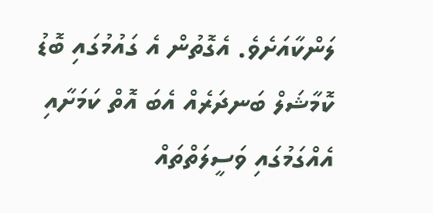ލަންކާއަށެވެ. އެގޮތުން އެ ގައުމުގައި ބޮޑު ކޮމާޝަލް ބަނދަރެއް އެބަ އޮތް ކަމަށާއި އެއްގަމުގައި ވަސީލަތްތައް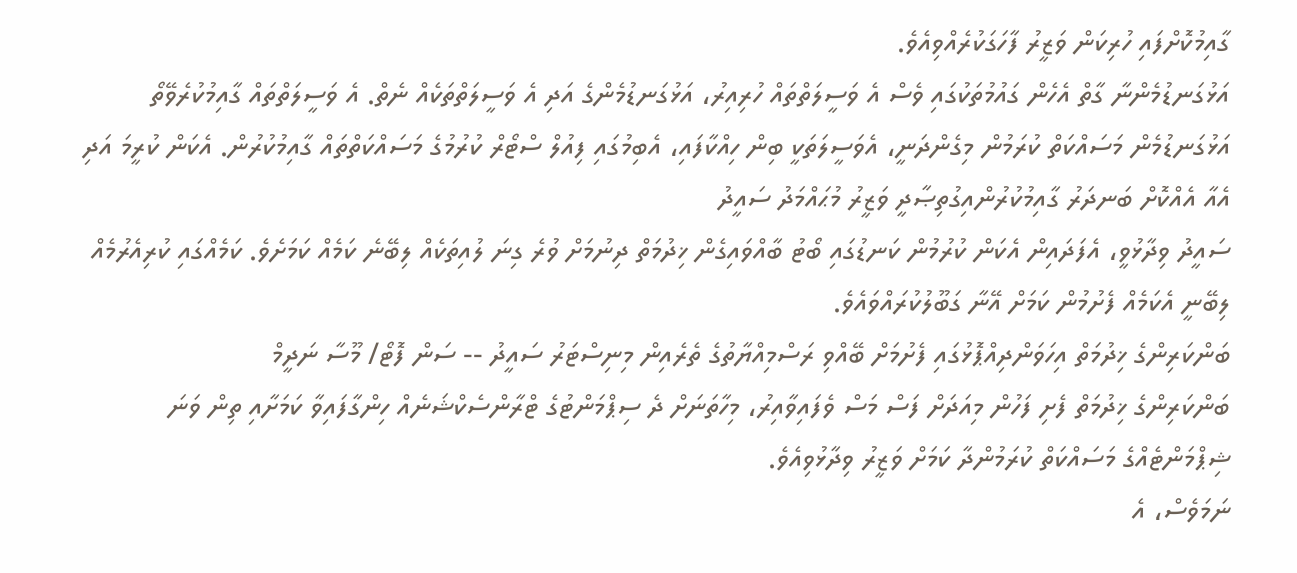ގާއިމުކޮށްފައި ހުރިކަން ވަޒީރު ފާހަގަކުރެއްވިއެވެ.
އަޅުގަނޑުމެންނާ ގާތް އެހެން ގައުމުތަކުގައި ވެސް އެ ވަސީލަތްތައް ހުރިއިރު، އަޅުގަނޑުމެންގެ އަދި އެ ވަސީލަތްތަކެއް ނެތް. އެ ވަސީލަތްތައް ގާއިމުކުރެވޭތޯ އަޅުގަނޑުމެން މަސައްކަތް ކުރަމުން މިގެންދަނީ، އެވަސީލަތަކީ ބިން ހިއްކާފައި، އެބިމުގައި ފިއުލް ސްޓޯރް ކުރުމުގެ މަސައްކަތްތައް ގާއިމުކުރުން. އެކަން ކުރީމަ އަދި އެއާ އެއްކޮށް ބަނދަރު ގާއިމުކުރުންއިގުތިޞާދީ ވަޒީރު މުޙައްމަދު ސައީދު
ސައީދު ވިދާޅުވީ، އެފަދައިން އެކަން ކުރުމުން ކަނޑުގައި ބޯޓު ބާއްވައިގެން ޚިދުމަތް ދިނުމަށް ވުރެ ގިނަ ލުއިތަކެއް ލިބޭނެ ކަމެއް ކަމަށެވެ. ކަމެއްގައި ކުރިއެރުމެއް ލިބޭނީ އެކަމެއް ފެށުމުން ކަމަށް އޭނާ ގަބޫލުކުރައްވައެވެ.
ބަންކަރިންގެ ޚިދުމަތް އިހަވަންދިއްޕޮޅުގައި ފެށުމަށް ބޭއްވި ރަސްމިއްޔާތުގެ ތެރެއިން މިނިސްޓަރު ސައީދު -- ސަން ފޮޓޯ/ މޫސާ ނަދީމް
ބަންކަރިންގެ ޚިދުމަތް ފެށި ފަހުން މިއަދަށް ފަސް މަސް ވެފައިވާއިރު، މިހާތަނަށް ދެ ސިޕްމަންޓުގެ ޓްރާންސެކްޝަނެއް ހިންގާފައިވާ ކަމަށާއި ތިން ވަނަ ޝިޕްމަންޓެއްގެ މަސައްކަތް ކުރަމުންދާ ކަމަށް ވަޒީރު ވިދާޅުވިއެވެ.
ނަމަވެސް، އެ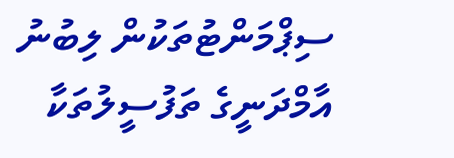ސިޕްމަންޓުތަކުން ލިބުނު އާމްދަނީގެ ތަފުސީލުތަކާ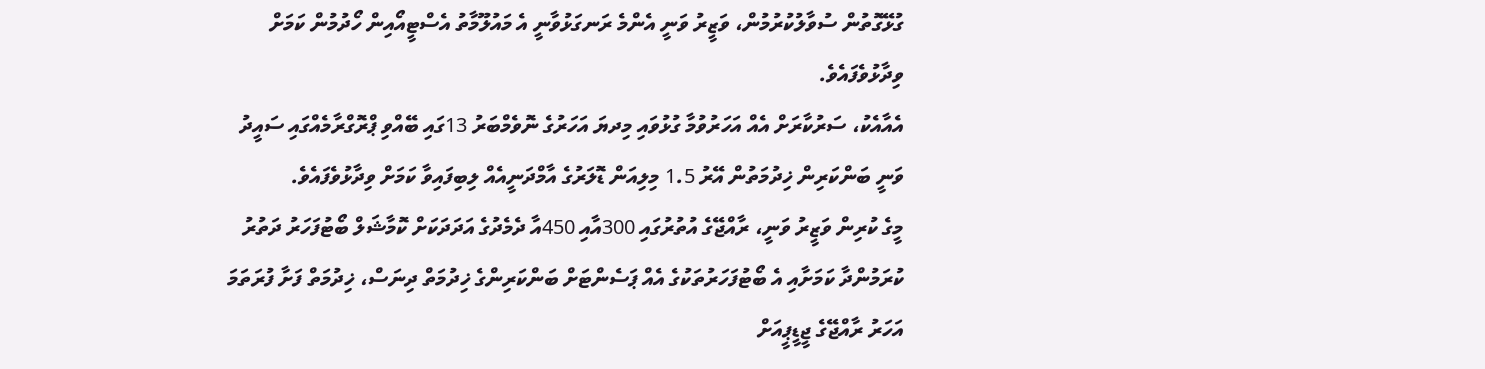ގުޅޭގޮތުން ސުވާލުކުރުމުން، ވަޒީރު ވަނީ އެންމެ ރަނގަޅުވާނީ އެ މައުލޫމާތު އެސްޓީއޯއިން ހޯދުމުން ކަމަށް ވިދާޅުވެފައެވެ.
އެއާއެކު، ސަރުކާރަށް އެއް އަހަރުވުމާ ގުޅުވައި މިދޔަ އަހަރުގެ ނޮވެމްބަރު 13ގައި ބޭއްވި ޕްރޮގްރާމެއްގައި ސައީދު ވަނީ ބަންކަރިން ޚިދުމަތުން އޭރު 1.5 މިލިއަން ޑޮލަރުގެ އާމްދަނީއެއް ލިބިފައިވާ ކަމަށް ވިދާޅުވެފައެވެ.
މީގެ ކުރިން ވަޒީރު ވަނީ، ރާއްޖޭގެ އުތުރުގައި 300އާއި 450އާ ދެމެދުގެ އަދަދަކަށް ކޮމާޝަލް ބޯޓުފަހަރު ދަތުރު ކުރަމުންދާ ކަމަށާއި އެ ބޯޓުފަހަރުތަކުގެ އެއް ޕަސެންޓަށް ބަންކަރިންގެ ޚިދުމަތް ދިނަސް، ޚިދުމަތް ފަށާ ފުރަތަމަ އަހަރު ރާއްޖޭގެ ޖީޑީޕީއަށް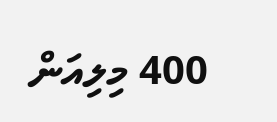400 މިލިއަން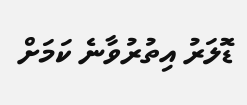ޑޮލަރު އިތުރުވާނެ ކަމަށް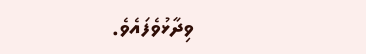ވިދާޅުވެފައެވެ.